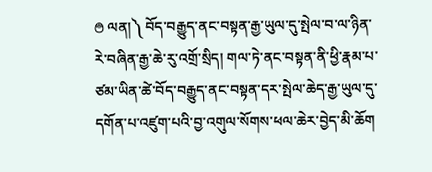࿉ ལན།༽ བོད་བརྒྱུད་ནང་བསྟན་རྒྱ་ཡུལ་དུ་སྤེལ་བ་ལ་ཉིན་རེ་བཞིན་རྒྱ་ཆེ་རུ་འགྲོ་སྲིད། གལ་ཏེ་ནང་བསྟན་ནི་ཕྱི་རྣམ་པ་ཙམ་ཡིན་ཚེ་བོད་བརྒྱུད་ནང་བསྟན་དར་སྤེལ་ཆེད་རྒྱ་ཡུལ་དུ་དགོན་པ་འཛུག་པའི་བྱ་འགུལ་སོགས་ཕལ་ཆེར་བྱེད་མི་ཆོག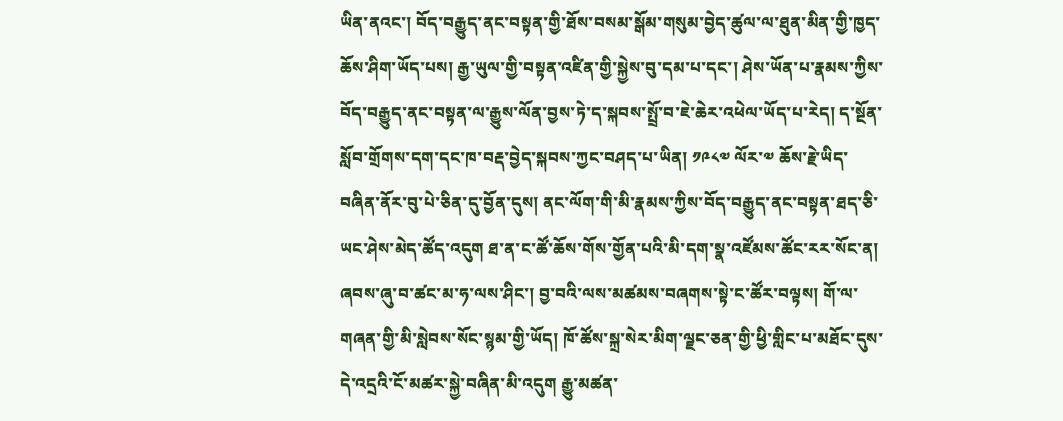ཡིན་ནའང་། བོད་བརྒྱུད་ནང་བསྟན་གྱི་ཐོས་བསམ་སྒོམ་གསུམ་བྱེད་ཚུལ་ལ་ཐུན་མིན་གྱི་ཁྱད་ཆོས་ཤིག་ཡོད་པས། རྒྱ་ཡུལ་གྱི་བསྟན་འཛིན་གྱི་སྐྱེས་བུ་དམ་པ་དང་། ཤེས་ཡོན་པ་རྣམས་ཀྱིས་བོད་བརྒྱུད་ནང་བསྟན་ལ་རྒྱུས་ལོན་བྱས་ཏེ་ད་སྐབས་སྤྲོ་བ་ཇེ་ཆེར་འཕེལ་ཡོད་པ་རེད། ད་སྔོན་སློབ་གྲོགས་དག་དང་ཁ་བརྡ་བྱེད་སྐབས་ཀྱང་བཤད་པ་ཡིན། ༡༩༨༧ ལོར་༧ ཆོས་རྗེ་ཡིད་བཞིན་ནོར་བུ་པེ་ཅིན་དུ་བྱོན་དུས། ནང་ལོག་གི་མི་རྣམས་ཀྱིས་བོད་བརྒྱུད་ནང་བསྟན་ཐད་ཅི་ཡང་ཤེས་མེད་ཚོད་འདུག ཐ་ན་ང་ཚོ་ཆོས་གོས་གྱོན་པའི་མི་དག་སྣ་འཛོམས་ཚོང་རར་སོང་ན། ཞབས་ཞུ་བ་ཚང་མ་ཧ་ལས་ཤིང་། བྱ་བའི་ལས་མཚམས་བཞགས་སྟེ་ང་ཚོར་བལྟས། གོ་ལ་གཞན་གྱི་མི་སླེབས་སོང་སྙམ་གྱི་ཡོད། ཁོ་ཚོས་སྐྲ་སེར་མིག་ལྗང་ཅན་གྱི་ཕྱི་གླིང་པ་མཐོང་དུས་དེ་འདྲའི་ངོ་མཚར་སྐྱེ་བཞིན་མི་འདུག རྒྱུ་མཚན་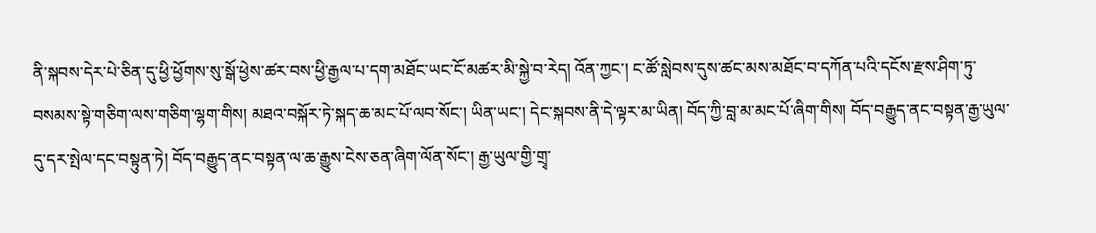ནི་སྐབས་དེར་པེ་ཅིན་དུ་ཕྱི་ཕྱོགས་སུ་སྒོ་ཕྱེས་ཚར་བས་ཕྱི་རྒྱལ་པ་དག་མཐོང་ཡང་ངོ་མཚར་མི་སྐྱེ་བ་རེད། འོན་ཀྱང་། ང་ཚོ་སླེབས་དུས་ཚང་མས་མཐོང་བ་དཀོན་པའི་དངོས་རྫས་ཤིག་ཏུ་བསམས་སྟེ་གཅིག་ལས་གཅིག་ལྷག་གིས། མཐའ་བསྐོར་ཏེ་སྐད་ཆ་མང་པོ་ལབ་སོང་། ཡིན་ཡང་། དེང་སྐབས་ནི་དེ་ལྟར་མ་ཡིན། བོད་ཀྱི་བླ་མ་མང་པོ་ཞིག་གིས། བོད་བརྒྱུད་ནང་བསྟན་རྒྱ་ཡུལ་དུ་དར་སྤེལ་དང་བསྟུན་ཏེ། བོད་བརྒྱུད་ནང་བསྟན་ལ་ཆ་རྒྱུས་ངེས་ཅན་ཞིག་ལོན་སོང་། རྒྱ་ཡུལ་གྱི་གྲྭ་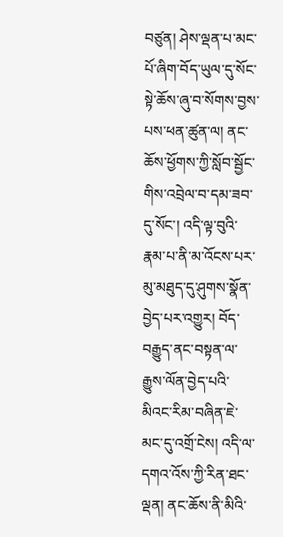བཙུན། ཤེས་ལྡན་པ་མང་པོ་ཞིག་བོད་ཡུལ་དུ་སོང་སྟེ་ཆོས་ཞུ་བ་སོགས་བྱས་པས་ཕན་ཚུན་ལ། ནང་ཆོས་ཕྱོགས་ཀྱི་སློབ་སྦྱོང་གིས་འབྲེལ་བ་དམ་ཟབ་དུ་སོང་། འདི་ལྟ་བུའི་རྣམ་པ་ནི་མ་འོངས་པར་མུ་མཐུད་དུ་ཤུགས་སྣོན་བྱེད་པར་འགྱུར། བོད་བརྒྱུད་ནང་བསྟན་ལ་རྒྱུས་ལོན་བྱེད་པའི་མིའང་རིམ་བཞིན་ཇེ་མང་དུ་འགྲོ་ངེས། འདི་ལ་དགའ་འོས་ཀྱི་རིན་ཐང་ལྡན། ནང་ཆོས་ནི་མིའི་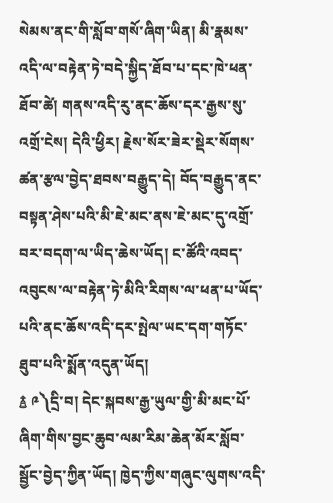སེམས་ནང་གི་སློབ་གསོ་ཞིག་ཡིན། མི་རྣམས་འདི་ལ་བརྟེན་ཏེ་བདེ་སྐྱིད་ཐོབ་པ་དང་ཁེ་ཕན་ཐོབ་ཚེ། གནས་འདི་རུ་ནང་ཆོས་དར་རྒྱས་སུ་འགྲོ་ངེས། དེའི་ཕྱིར། རྗེས་སོར་ཟེར་སྡེར་སོགས་ཚན་རྩལ་བྱེད་ཐབས་བརྒྱུད་དེ། བོད་བརྒྱུད་ནང་བསྟན་ཤེས་པའི་མི་ཇེ་མང་ནས་ཇེ་མང་དུ་འགྲོ་བར་བདག་ལ་ཡིད་ཆེས་ཡོད། ང་ཚོའི་འབད་འབུངས་ལ་བརྟེན་ཏེ་མིའི་རིགས་ལ་ཕན་པ་ཡོད་པའི་ནང་ཆོས་འདི་དར་སྤེལ་ཡང་དག་གཏོང་ཐུབ་པའི་སྨོན་འདུན་ཡོད།
࿄ ༩༽དྲི་བ། དེང་སྐབས་རྒྱ་ཡུལ་གྱི་མི་མང་པོ་ཞིག་གིས་བྱང་ཆུབ་ལམ་རིམ་ཆེན་མོར་སློབ་སྦྱོང་བྱེད་ཀྱིན་ཡོད། ཁྱེད་ཀྱིས་གཞུང་ལུགས་འདི་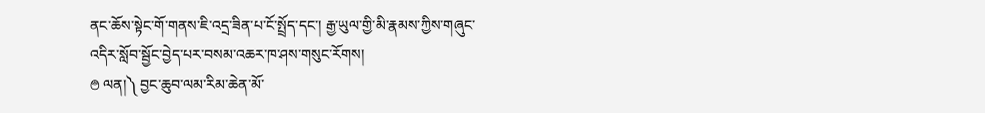ནང་ཆོས་སྟེང་གོ་གནས་ཇི་འདྲ་ཟིན་པ་ངོ་སྤྲོད་དང་། རྒྱ་ཡུལ་གྱི་མི་རྣམས་ཀྱིས་གཞུང་འདིར་སློབ་སྦྱོང་བྱེད་པར་བསམ་འཆར་ཁ་ཤས་གསུང་རོགས།
࿉ ལན།༽ བྱང་ཆུབ་ལམ་རིམ་ཆེན་མོ་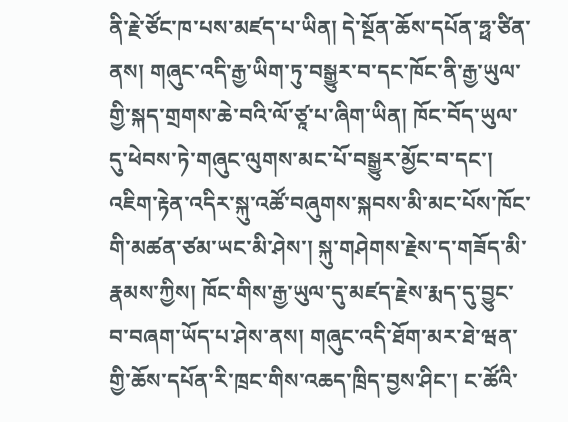ནི་རྗེ་ཙོང་ཁ་པས་མཛད་པ་ཡིན། དེ་སྔོན་ཆོས་དཔོན་ཧྥ་ཙིན་ནས། གཞུང་འདི་རྒྱ་ཡིག་ཏུ་བསྒྱུར་བ་དང་ཁོང་ནི་རྒྱ་ཡུལ་གྱི་སྐད་གྲགས་ཆེ་བའི་ལོ་ཙཱ་པ་ཞིག་ཡིན། ཁོང་བོད་ཡུལ་དུ་ཕེབས་ཏེ་གཞུང་ལུགས་མང་པོ་བསྒྱུར་མྱོང་བ་དང་། འཇིག་རྟེན་འདིར་སྐུ་འཚོ་བཞུགས་སྐབས་མི་མང་པོས་ཁོང་གི་མཚན་ཙམ་ཡང་མི་ཤེས་། སྐུ་གཤེགས་རྗེས་ད་གཟོད་མི་རྣམས་ཀྱིས། ཁོང་གིས་རྒྱ་ཡུལ་དུ་མཛད་རྗེས་རྨད་དུ་བྱུང་བ་བཞག་ཡོད་པ་ཤེས་ནས། གཞུང་འདི་ཐོག་མར་ཐེ་ཝན་གྱི་ཆོས་དཔོན་རི་ཁྲང་གིས་འཆད་ཁྲིད་བྱས་ཤིང་། ང་ཚོའི་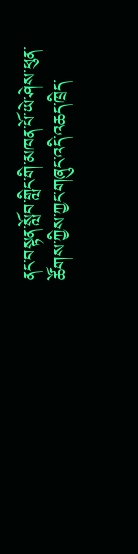ནང་བསྟན་སློབ་གླིང་གི་མཁན་པོ་ཡེ་ཤེས་ཕུན་ཚོགས་ཀྱིས་ཀྱང་གཞུང་འདི་འཆད་ཁྲིད་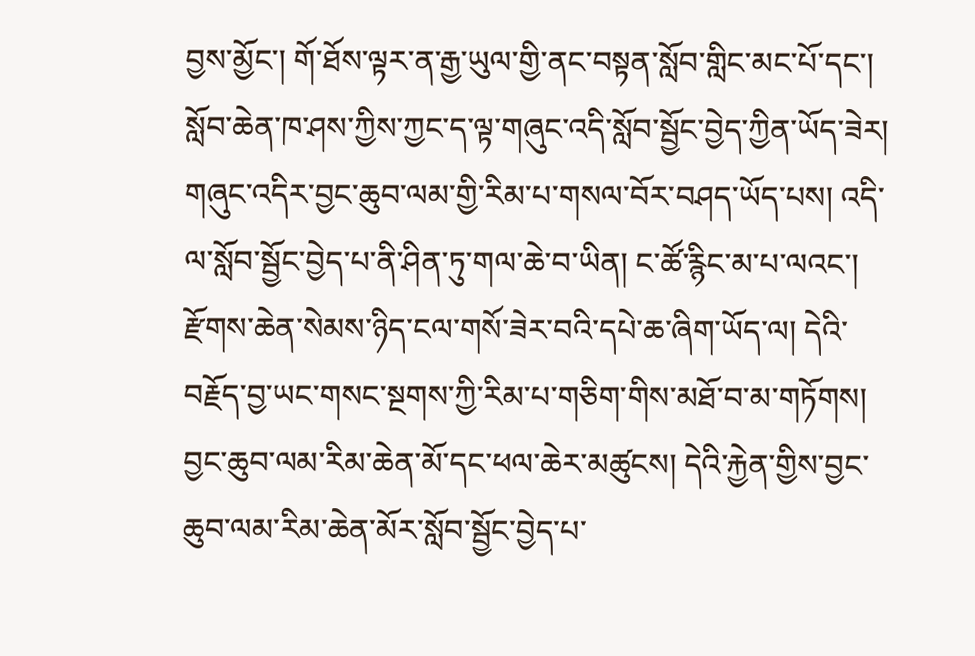བྱས་མྱོང་། གོ་ཐོས་ལྟར་ན་རྒྱ་ཡུལ་གྱི་ནང་བསྟན་སློབ་གླིང་མང་པོ་དང་། སློབ་ཆེན་ཁ་ཤས་ཀྱིས་ཀྱང་ད་ལྟ་གཞུང་འདི་སློབ་སྦྱོང་བྱེད་ཀྱིན་ཡོད་ཟེར། གཞུང་འདིར་བྱང་ཆུབ་ལམ་གྱི་རིམ་པ་གསལ་བོར་བཤད་ཡོད་པས། འདི་ལ་སློབ་སྦྱོང་བྱེད་པ་ནི་ཤིན་ཏུ་གལ་ཆེ་བ་ཡིན། ང་ཚོ་རྙིང་མ་པ་ལའང་། རྫོགས་ཆེན་སེམས་ཉིད་ངལ་གསོ་ཟེར་བའི་དཔེ་ཆ་ཞིག་ཡོད་ལ། དེའི་བརྗོད་བྱ་ཡང་གསང་སྔགས་ཀྱི་རིམ་པ་གཅིག་གིས་མཐོ་བ་མ་གཏོགས། བྱང་ཆུབ་ལམ་རིམ་ཆེན་མོ་དང་ཕལ་ཆེར་མཚུངས། དེའི་རྐྱེན་གྱིས་བྱང་ཆུབ་ལམ་རིམ་ཆེན་མོར་སློབ་སྦྱོང་བྱེད་པ་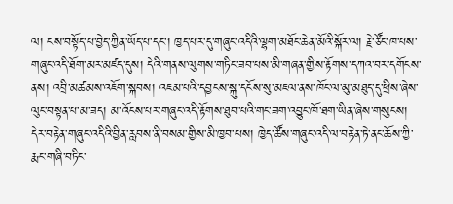ལ། ངས་བསྟོད་པ་བྱེད་ཀྱིན་ཡོད་པ་དང་། ཁྱད་པར་དུ་གཞུང་འདིའི་ལྷག་མཐོང་ཆེན་མོའི་སྐོར་ལ། རྗེ་ཙོང་ཁ་པས་གཞུང་འདི་ཐོག་མར་མཛད་དུས། དེའི་གནས་ལུགས་གཏིང་ཟབ་པས་མི་གཞན་གྱིས་རྟོགས་དཀའ་བར་དགོངས་ནས། འབྲི་མཚམས་འཇོག་སྐབས། འཇམ་པའི་དབྱངས་སྐུ་དངོས་སུ་མཇལ་ནས་ཁོང་ལ་མུ་མཐུད་དུ་ཕྲིས་ཞེས་ལུང་བསྟན་པ་མ་ཟད། མ་འོངས་པར་གཞུང་འདི་རྟོགས་ཐུབ་པའི་གང་ཟག་འབྱུང་ཁོ་ཐག་ཡིན་ཞེས་གསུངས། དེར་བརྟེན་གཞུང་འདིའི་བྱིན་རླབས་ནི་བསམ་གྱིས་མི་ཁྱབ་པས། ཁྱེད་ཚོས་གཞུང་འདི་ལ་བརྟེན་ཏེ་ནང་ཆོས་ཀྱི་རྨང་གཞི་བཏིང་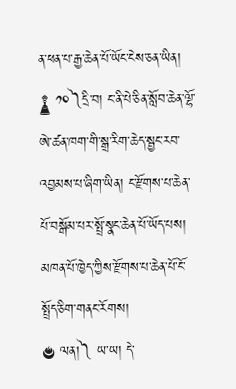ན་ཕན་པ་རྒྱ་ཆེན་པོ་ཡོང་ངེས་ཅན་ཡིན།
࿄ ༡༠༽དྲི་བ། ང་ནི་པེ་ཅིན་སློབ་ཆེན་ལྷོ་ཨེ་ཚན་ཁག་གི་སྒྲ་རིག་ཆེད་སྦྱང་རབ་འབྱམས་པ་ཞིག་ཡིན། ང་རྫོགས་པ་ཆེན་པོ་བསྒོམ་པར་སྤྲོ་སྣང་ཆེན་པོ་ཡོད་པས། མཁན་པོ་ཁྱེད་ཀྱིས་རྫོགས་པ་ཆེན་པོ་ངོ་སྤྲོད་ཅིག་གནང་རོགས།
࿉ ལན།༽ ཡ་ཡ། དེ་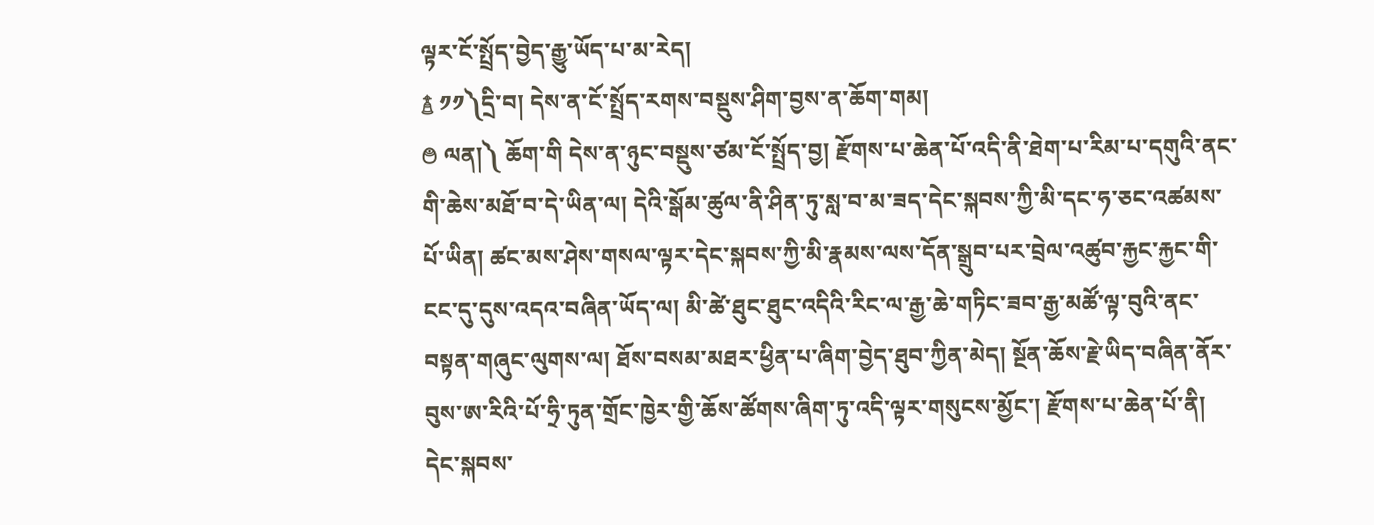ལྟར་ངོ་སྤྲོད་བྱེད་རྒྱུ་ཡོད་པ་མ་རེད།
࿄ ༡༡༽དྲི་བ། དེས་ན་ངོ་སྤྲོད་རགས་བསྡུས་ཤིག་བྱས་ན་ཆོག་གམ།
࿉ ལན།༽ ཆོག་གི དེས་ན་ཉུང་བསྡུས་ཙམ་ངོ་སྤྲོད་བྱ། རྫོགས་པ་ཆེན་པོ་འདི་ནི་ཐེག་པ་རིམ་པ་དགུའི་ནང་གི་ཆེས་མཐོ་བ་དེ་ཡིན་ལ། དེའི་སྒོམ་ཚུལ་ནི་ཤིན་ཏུ་སླ་བ་མ་ཟད་དེང་སྐབས་ཀྱི་མི་དང་ཧ་ཅང་འཚམས་པོ་ཡིན། ཚང་མས་ཤེས་གསལ་ལྟར་དེང་སྐབས་ཀྱི་མི་རྣམས་ལས་དོན་སྒྲུབ་པར་བྲེལ་འཚུབ་རྐྱང་རྐྱང་གི་ངང་དུ་དུས་འདའ་བཞིན་ཡོད་ལ། མི་ཚེ་ཐུང་ཐུང་འདིའི་རིང་ལ་རྒྱ་ཆེ་གཏིང་ཟབ་རྒྱ་མཚོ་ལྟ་བུའི་ནང་བསྟན་གཞུང་ལུགས་ལ། ཐོས་བསམ་མཐར་ཕྱིན་པ་ཞིག་བྱེད་ཐུབ་ཀྱིན་མེད། སྔོན་ཆོས་རྗེ་ཡིད་བཞིན་ནོར་བུས་ཨ་རིའི་པོ་ཧྲི་ཏུན་གྲོང་ཁྱེར་གྱི་ཆོས་ཚོགས་ཞིག་ཏུ་འདི་ལྟར་གསུངས་མྱོང་། རྫོགས་པ་ཆེན་པོ་ནི། དེང་སྐབས་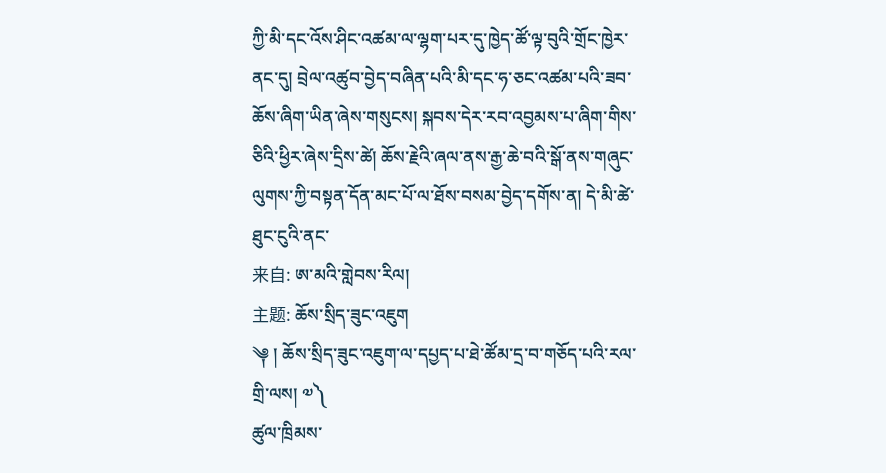ཀྱི་མི་དང་འོས་ཤིང་འཚམ་ལ་ལྷག་པར་དུ་ཁྱེད་ཚོ་ལྟ་བུའི་གྲོང་ཁྱེར་ནང་དུ། བྲེལ་འཚུབ་བྱེད་བཞིན་པའི་མི་དང་ཧ་ཅང་འཚམ་པའི་ཟབ་ཆོས་ཞིག་ཡིན་ཞེས་གསུངས། སྐབས་དེར་རབ་འབྱམས་པ་ཞིག་གིས་ཅིའི་ཕྱིར་ཞེས་དྲིས་ཚེ། ཆོས་རྗེའི་ཞལ་ནས་རྒྱ་ཆེ་བའི་སྒོ་ནས་གཞུང་ལུགས་ཀྱི་བསྟན་དོན་མང་པོ་ལ་ཐོས་བསམ་བྱེད་དགོས་ན། དེ་མི་ཚེ་ཐུང་ངུའི་ནང་
来自: ཨ་མའི་གླེབས་རིལ།
主题: ཆོས་སྲིད་ཟུང་འཇུག
༆ ། ཆོས་སྲིད་ཟུང་འཇུག་ལ་དཔྱད་པ་ཐེ་ཚོམ་དྲ་བ་གཅོད་པའི་རལ་གྲི་ལས། ༧༽
ཚུལ་ཁྲིམས་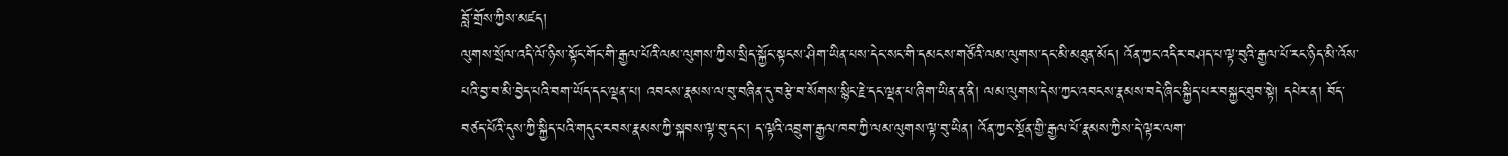བློ་གྲོས་ཀྱིས་མཛད།
ལུགས་སྲོལ་འདི་ལོ་ཉིས་སྟོང་གོང་གི་རྒྱལ་པོའི་ལམ་ལུགས་ཀྱིས་སྲིད་སྐྱོང་སྟངས་ཤིག་ཡིན་པས་དེང་སང་གི་དམངས་གཙོའི་ལམ་ལུགས་དང་མི་མཐུན་མོད། འོན་ཀྱང་འདིར་བཤད་པ་ལྟ་བུའི་རྒྱལ་པོ་རང་ཉིད་མི་འོས་པའི་བྱ་བ་མི་བྱེད་པའི་བག་ཡོད་དང་ལྡན་པ། འབངས་རྣམས་ལ་བུ་བཞིན་དུ་བརྩེ་བ་སོགས་སྙིང་རྗེ་དང་ལྡན་པ་ཞིག་ཡིན་ན་ནི། ལམ་ལུགས་དེས་ཀྱང་འབངས་རྣམས་བདེ་ཞིང་སྐྱིད་པར་བསྐྱང་ཐུབ་སྟེ། དཔེར་ན། བོད་བཙད་པོའི་དུས་ཀྱི་སྐྱིད་པའི་གདུང་རབས་རྣམས་ཀྱི་སྐབས་ལྟ་བུ་དང་། ད་ལྟའི་འབྲུག་རྒྱལ་ཁབ་ཀྱི་ལམ་ལུགས་ལྟ་བུ་ཡིན། འོན་ཀྱང་སྔོན་གྱི་རྒྱལ་པོ་རྣམས་ཀྱིས་དེ་ལྟར་ལག་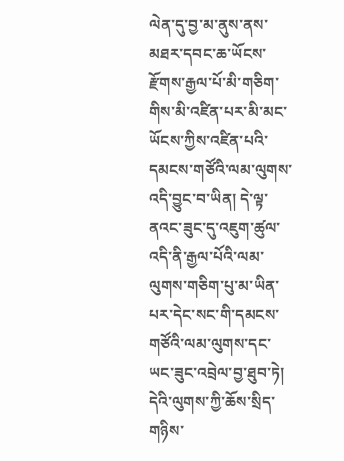ལེན་དུ་བྱ་མ་ནུས་ནས་མཐར་དབང་ཆ་ཡོངས་རྫོགས་རྒྱལ་པོ་མི་གཅིག་གིས་མི་འཛིན་པར་མི་མང་ཡོངས་ཀྱིས་འཛིན་པའི་དམངས་གཙོའི་ལམ་ལུགས་འདི་བྱུང་བ་ཡིན། དེ་ལྟ་ནའང་ཟུང་དུ་འཇུག་ཚུལ་འདི་ནི་རྒྱལ་པོའི་ལམ་ལུགས་གཅིག་པུ་མ་ཡིན་པར་དེང་སང་གི་དམངས་གཙོའི་ལམ་ལུགས་དང་ཡང་ཟུང་འབྲེལ་བྱ་ཐུབ་ཏེ། དེའི་ལུགས་ཀྱི་ཆོས་སྲིད་གཉིས་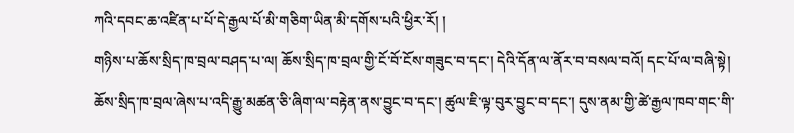ཀའི་དབང་ཆ་འཛིན་པ་པོ་དེ་རྒྱལ་པོ་མི་གཅིག་ཡིན་མི་དགོས་པའི་ཕྱིར་རོ། །
གཉིས་པ་ཆོས་སྲིད་ཁ་བྲལ་བཤད་པ་ལ། ཆོས་སྲིད་ཁ་བྲལ་གྱི་ངོ་བོ་ངོས་གཟུང་བ་དང་། དེའི་དོན་ལ་ནོར་བ་བསལ་བའོ། དང་པོ་ལ་བཞི་སྟེ། ཆོས་སྲིད་ཁ་བྲལ་ཞེས་པ་འདི་རྒྱུ་མཚན་ཅི་ཞིག་ལ་བརྟེན་ནས་བྱུང་བ་དང་། ཚུལ་ཇི་ལྟ་བུར་བྱུང་བ་དང་། དུས་ནམ་གྱི་ཚེ་རྒྱལ་ཁབ་གང་གི་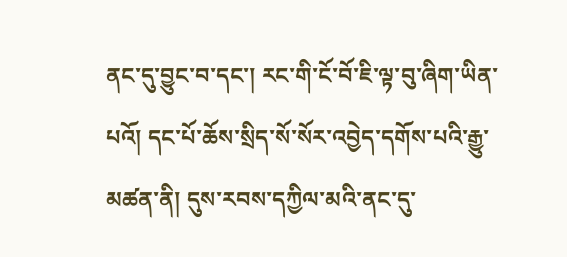ནང་དུ་བྱུང་བ་དང་། རང་གི་ངོ་བོ་ཇི་ལྟ་བུ་ཞིག་ཡིན་པའོ། དང་པོ་ཆོས་སྲིད་སོ་སོར་འབྱེད་དགོས་པའི་རྒྱུ་མཚན་ནི། དུས་རབས་དཀྱིལ་མའི་ནང་དུ་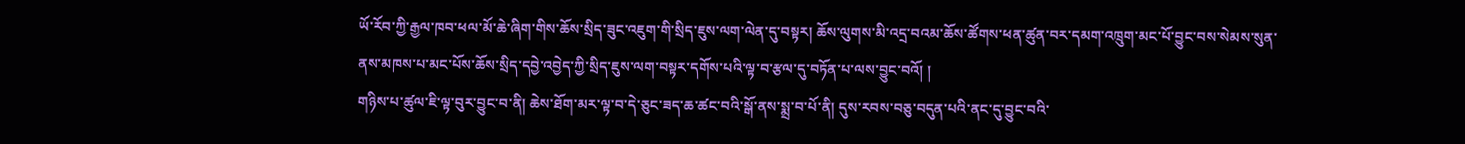ཡོ་རོབ་ཀྱི་རྒྱལ་ཁབ་ཕལ་མོ་ཆེ་ཞིག་གིས་ཆོས་སྲིད་ཟུང་འཇུག་གི་སྲིད་ཇུས་ལག་ལེན་དུ་བསྟར། ཆོས་ལུགས་མི་འདྲ་བའམ་ཆོས་ཚོགས་ཕན་ཚུན་བར་དམག་འཁྲུག་མང་པོ་བྱུང་བས་སེམས་སུན་ནས་མཁས་པ་མང་པོས་ཆོས་སྲིད་དབྱེ་འབྱེད་ཀྱི་སྲིད་ཇུས་ལག་བསྟར་དགོས་པའི་ལྟ་བ་རྩལ་དུ་བཏོན་པ་ལས་བྱུང་བའོ། །
གཉིས་པ་ཚུལ་ཇི་ལྟ་བུར་བྱུང་བ་ནི། ཆེས་ཐོག་མར་ལྟ་བ་དེ་ཅུང་ཟད་ཆ་ཚང་བའི་སྒོ་ནས་སྨྲ་བ་པོ་ནི། དུས་རབས་བཅུ་བདུན་པའི་ནང་དུ་བྱུང་བའི་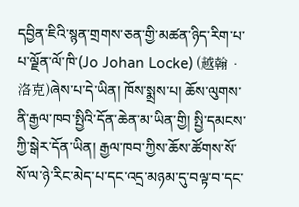དབྱིན་ཇིའི་སྙན་གྲགས་ཅན་གྱི་མཚན་ཉིད་རིག་པ་པ་ལྗོན་ལོ་ཁི་(Jo Johan Locke) (越翰‧洛克)ཞེས་པ་དེ་ཡིན། ཁོས་སྨྲས་པ། ཆོས་ལུགས་ནི་རྒྱལ་ཁབ་སྤྱིའི་དོན་ཆེན་མ་ཡིན་གྱི། སྤྱི་དམངས་ཀྱི་སྒེར་དོན་ཡིན། རྒྱལ་ཁབ་ཀྱིས་ཆོས་ཚོགས་སོ་སོ་ལ་ཉེ་རིང་མེད་པ་དང་འདྲ་མཉམ་དུ་བལྟ་བ་དང་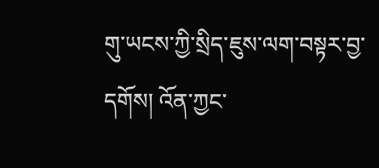གུ་ཡངས་ཀྱི་སྲིད་ཇུས་ལག་བསྟར་བྱ་དགོས། འོན་ཀྱང་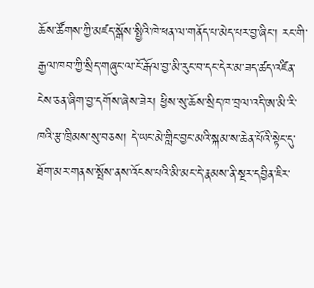ཆོས་ཚོགས་ཀྱི་མཛད་སྒོས་སྤྱིའི་ཁེ་ཕན་ལ་གནོད་པ་མེད་པར་བྱ་ཞིང་། རང་གི་རྒྱལ་ཁབ་ཀྱི་སྲིད་གཞུང་ལ་ངོ་རྒོལ་བྱ་མི་རུང་བ་དང་དེར་མ་ཟད་ཚད་འཛིན་ངེས་ཅན་ཞིག་བྱ་དགོས་ཞེས་ཟེར། ཕྱིས་སུ་ཆོས་སྲིད་ཁ་བྲལ་འདི་ཨ་མི་རི་ཁའི་རྩ་ཁྲིམས་སུ་བཅས། དེ་ཡང་མེ་གླིང་བྱང་མའི་སྐམ་ས་ཆེན་པོའི་སྟེང་དུ་ཐོག་མར་གནས་སྤོས་ནས་འོངས་པའི་མི་མང་དེ་རྣམས་ནི་སྔར་དབྱིན་ཇིར་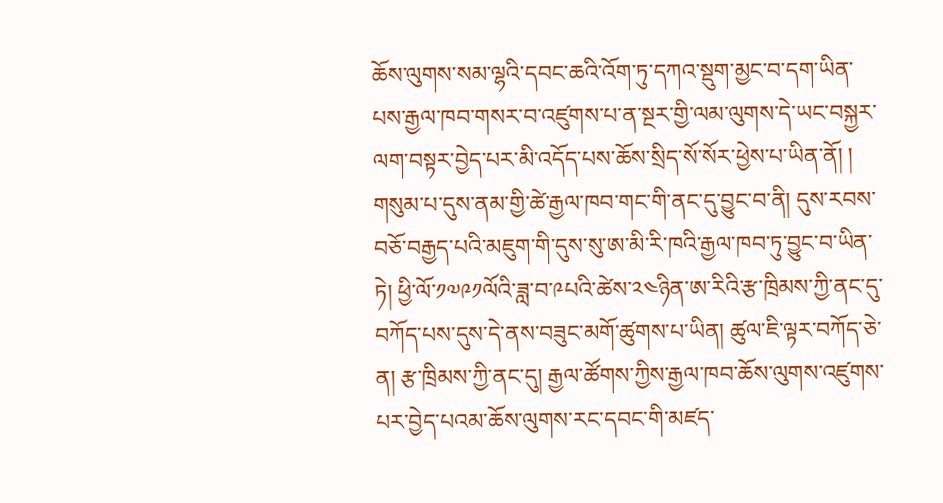ཆོས་ལུགས་སམ་ལྷའི་དབང་ཆའི་འོག་ཏུ་དཀའ་སྡུག་མྱང་བ་དག་ཡིན་པས་རྒྱལ་ཁབ་གསར་བ་འཛུགས་པ་ན་སྔར་གྱི་ལམ་ལུགས་དེ་ཡང་བསྐྱར་ལག་བསྟར་བྱེད་པར་མི་འདོད་པས་ཆོས་སྲིད་སོ་སོར་ཕྱེས་པ་ཡིན་ནོ། །
གསུམ་པ་དུས་ནམ་གྱི་ཚེ་རྒྱལ་ཁབ་གང་གི་ནང་དུ་བྱུང་བ་ནི། དུས་རབས་བཅོ་བརྒྱད་པའི་མཇུག་གི་དུས་སུ་ཨ་མི་རི་ཁའི་རྒྱལ་ཁབ་ཏུ་བྱུང་བ་ཡིན་ཏེ། ཕྱི་ལོ་༡༧༩༡ལོའི་ཟླ་བ་༩པའི་ཚེས་༢༤ཉིན་ཨ་རིའི་རྩ་ཁྲིམས་ཀྱི་ནང་དུ་བཀོད་པས་དུས་དེ་ནས་བཟུང་མགོ་ཚུགས་པ་ཡིན། ཚུལ་ཇི་ལྟར་བཀོད་ཅེ་ན། རྩ་ཁྲིམས་ཀྱི་ནང་དུ། རྒྱལ་ཚོགས་ཀྱིས་རྒྱལ་ཁབ་ཆོས་ལུགས་འཛུགས་པར་བྱེད་པའམ་ཆོས་ལུགས་རང་དབང་གི་མཛད་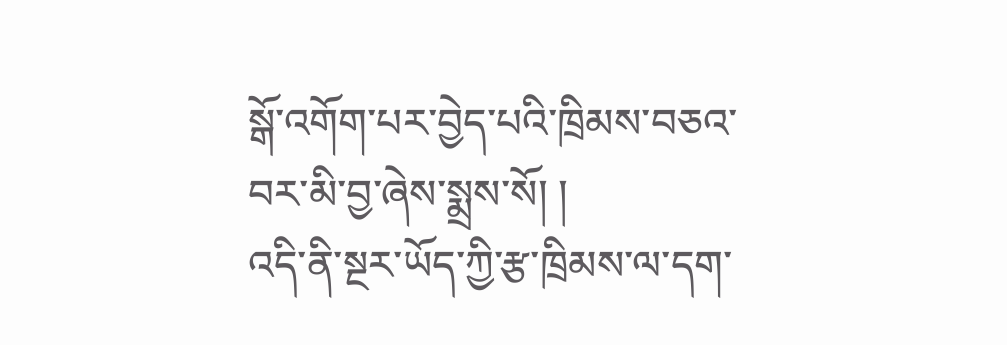སྒོ་འགོག་པར་བྱེད་པའི་ཁྲིམས་བཅའ་བར་མི་བྱ་ཞེས་སྨྲས་སོ། །
འདི་ནི་སྔར་ཡོད་ཀྱི་རྩ་ཁྲིམས་ལ་དག་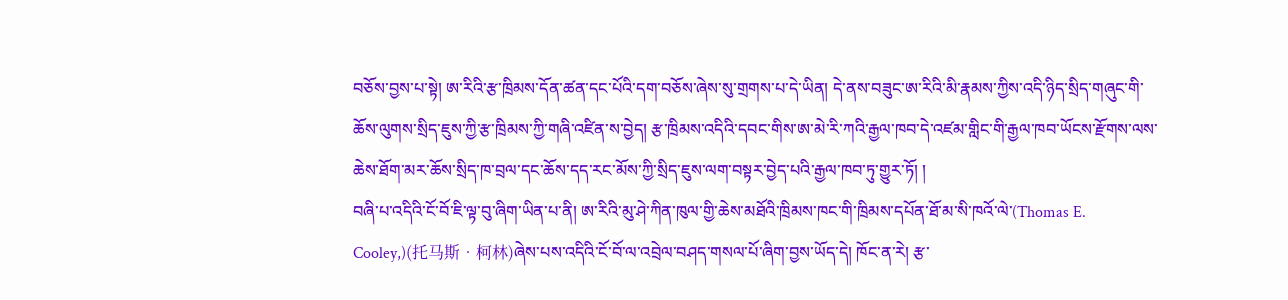བཅོས་བྱས་པ་སྟེ། ཨ་རིའི་རྩ་ཁྲིམས་དོན་ཚན་དང་པོའི་དག་བཅོས་ཞེས་སུ་གྲགས་པ་དེ་ཡིན། དེ་ནས་བཟུང་ཨ་རིའི་མི་རྣམས་ཀྱིས་འདི་ཉིད་སྲིད་གཞུང་གི་ཆོས་ལུགས་སྲིད་ཇུས་ཀྱི་རྩ་ཁྲིམས་ཀྱི་གཞི་འཛིན་ས་བྱེད། རྩ་ཁྲིམས་འདིའི་དབང་གིས་ཨ་མེ་རི་ཀའི་རྒྱལ་ཁབ་དེ་འཛམ་གླིང་གི་རྒྱལ་ཁབ་ཡོངས་རྫོགས་ལས་ཆེས་ཐོག་མར་ཆོས་སྲིད་ཁ་བྲལ་དང་ཆོས་དད་རང་མོས་ཀྱི་སྲིད་ཇུས་ལག་བསྟར་བྱེད་པའི་རྒྱལ་ཁབ་ཏུ་གྱུར་ཏོ། །
བཞི་པ་འདིའི་ངོ་བོ་ཇི་ལྟ་བུ་ཞིག་ཡིན་པ་ནི། ཨ་རིའི་མུ་ཤེ་ཀིན་ཁུལ་གྱི་ཆེས་མཐོའི་ཁྲིམས་ཁང་གི་ཁྲིམས་དཔོན་ཐོ་མ་སི་ཁའོ་ལེ་(Thomas E. Cooley,)(托马斯‧柯林)ཞེས་པས་འདིའི་ངོ་བོ་ལ་འབྲེལ་བཤད་གསལ་པོ་ཞིག་བྱས་ཡོད་དེ། ཁོང་ན་རེ། རྩ་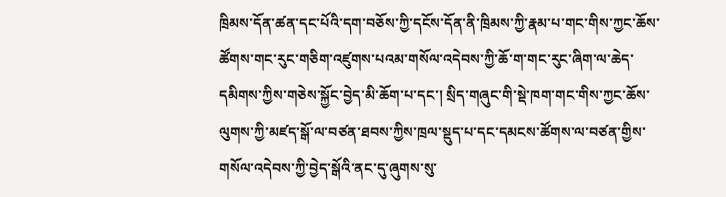ཁྲིམས་དོན་ཚན་དང་པོའི་དག་བཅོས་ཀྱི་དངོས་དོན་ནི་ཁྲིམས་ཀྱི་རྣམ་པ་གང་གིས་ཀྱང་ཆོས་ཚོགས་གང་རུང་གཅིག་འཛུགས་པའམ་གསོལ་འདེབས་ཀྱི་ཆོ་ག་གང་རུང་ཞིག་ལ་ཆེད་དམིགས་ཀྱིས་གཅེས་སྐྱོང་བྱེད་མི་ཆོག་པ་དང་། སྲིད་གཞུང་གི་སྡེ་ཁག་གང་གིས་ཀྱང་ཆོས་ལུགས་ཀྱི་མཛད་སྒོ་ལ་བཙན་ཐབས་ཀྱིས་ཁྲལ་སྡུད་པ་དང་དམངས་ཚོགས་ལ་བཙན་གྱིས་གསོལ་འདེབས་ཀྱི་བྱེད་སྒོའི་ནང་དུ་ཞུགས་སུ་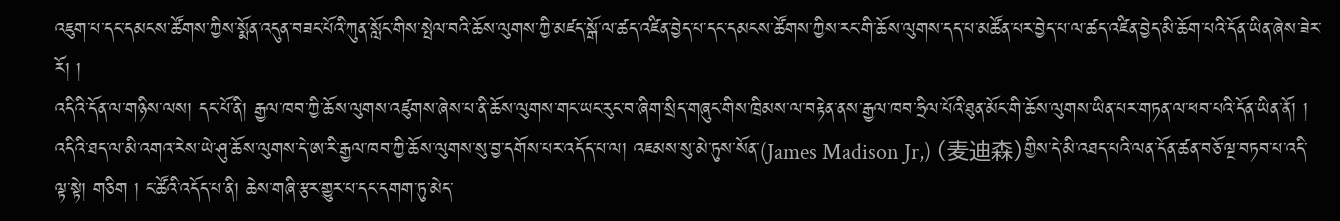འཇུག་པ་དང་དམངས་ཚོགས་ཀྱིས་སྨོན་འདུན་བཟང་པོའི་ཀུན་སློང་གིས་སྤེལ་བའི་ཆོས་ལུགས་ཀྱི་མཛད་སྒོ་ལ་ཚད་འཛིན་བྱེད་པ་དང་དམངས་ཚོགས་ཀྱིས་རང་གི་ཆོས་ལུགས་དད་པ་མཚོན་པར་བྱེད་པ་ལ་ཚད་འཛིན་བྱེད་མི་ཆོག་པའི་དོན་ཡིན་ཞེས་ཟེར་རོ། །
འདིའི་དོན་ལ་གཉིས་ལས། དང་པོ་ནི། རྒྱལ་ཁབ་ཀྱི་ཆོས་ལུགས་འཛུགས་ཞེས་པ་ནི་ཆོས་ལུགས་གང་ཡང་རུང་བ་ཞིག་སྲིད་གཞུང་གིས་ཁྲིམས་ལ་བརྟེན་ནས་རྒྱལ་ཁབ་ཧྲིལ་པོའི་ཐུན་མོང་གི་ཆོས་ལུགས་ཡིན་པར་གཏན་ལ་ཕབ་པའི་དོན་ཡིན་ནོ། ། འདིའི་ཐད་ལ་མི་འགའ་རེས་ཡེ་ཤུ་ཆོས་ལུགས་དེ་ཨ་རི་རྒྱལ་ཁབ་ཀྱི་ཆོས་ལུགས་སུ་བྱ་དགོས་པར་འདོད་པ་ལ། འཇམས་སུ་མེ་ཏུས་སོན་(James Madison Jr,) (麦迪森)གྱིས་དེ་མི་འཐད་པའི་ལན་དོན་ཚན་བཅོ་ལྔ་བཏབ་པ་འདི་ལྟ་སྟེ། གཅིག ། ང་ཚོའི་འདོད་པ་ནི། ཆེས་གཞི་རྩར་གྱུར་པ་དང་དགག་ཏུ་མེད་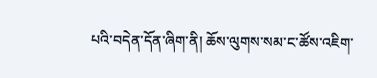པའི་བདེན་དོན་ཞིག་ནི། ཆོས་ལུགས་སམ་ང་ཚོས་འཇིག་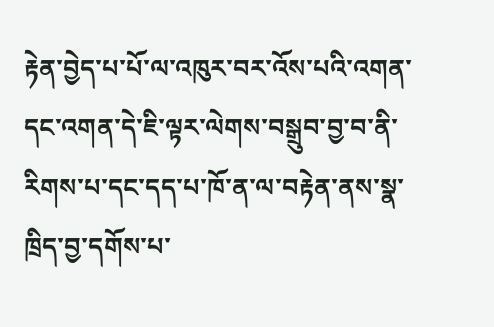རྟེན་བྱེད་པ་པོ་ལ་འཁུར་བར་འོས་པའི་འགན་དང་འགན་དེ་ཇི་ལྟར་ལེགས་བསྒྲུབ་བྱ་བ་ནི་རིགས་པ་དང་དད་པ་ཁོ་ན་ལ་བརྟེན་ནས་སྣ་ཁྲིད་བྱ་དགོས་པ་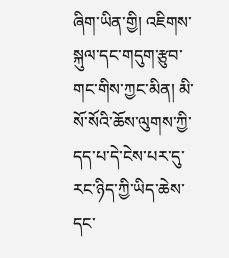ཞིག་ཡིན་གྱི། འཇིགས་སྐུལ་དང་གདུག་རྩུབ་གང་གིས་ཀྱང་མིན། མི་སོ་སོའི་ཆོས་ལུགས་ཀྱི་དད་པ་དེ་ངེས་པར་དུ་རང་ཉིད་ཀྱི་ཡིད་ཆེས་དང་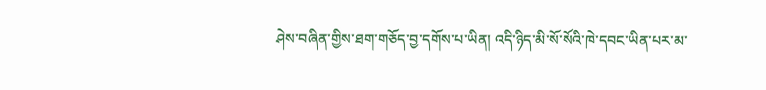ཤེས་བཞིན་གྱིས་ཐག་གཅོད་བྱ་དགོས་པ་ཡིན། འདི་ཉིད་མི་སོ་སོའི་ཁེ་དབང་ཡིན་པར་མ་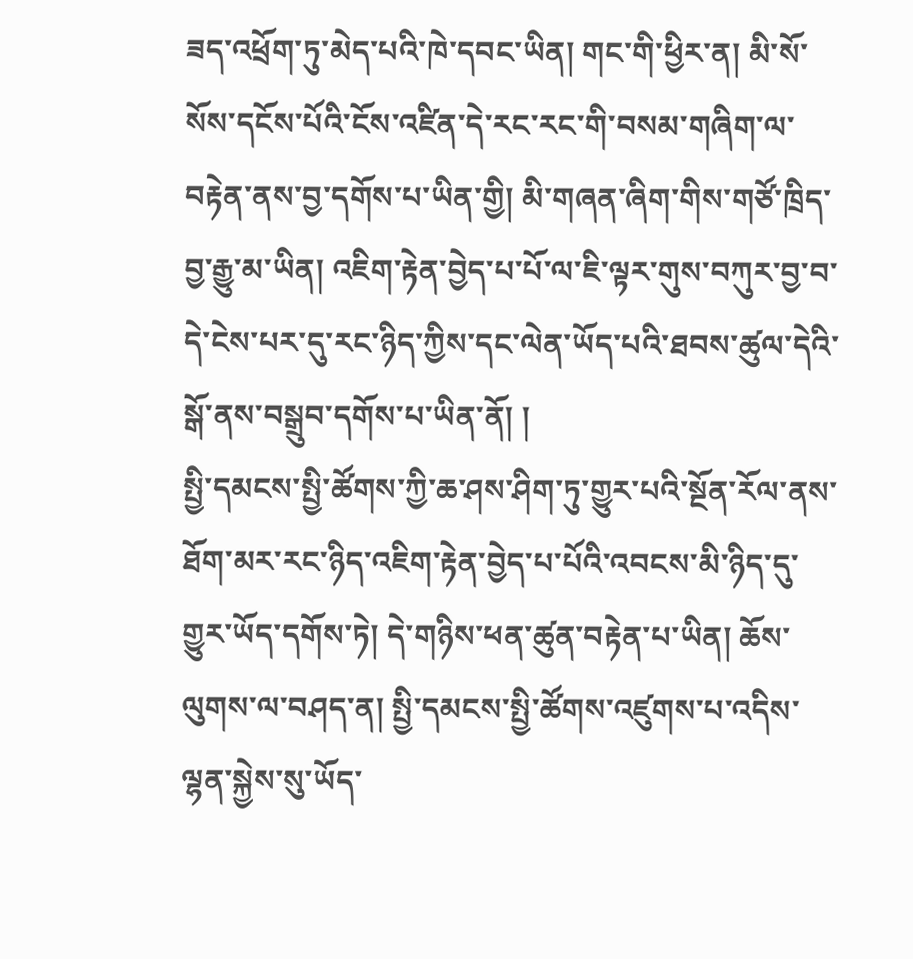ཟད་འཕྲོག་ཏུ་མེད་པའི་ཁེ་དབང་ཡིན། གང་གི་ཕྱིར་ན། མི་སོ་སོས་དངོས་པོའི་ངོས་འཛིན་དེ་རང་རང་གི་བསམ་གཞིག་ལ་བརྟེན་ནས་བྱ་དགོས་པ་ཡིན་གྱི། མི་གཞན་ཞིག་གིས་གཙོ་ཁྲིད་བྱ་རྒྱུ་མ་ཡིན། འཇིག་རྟེན་བྱེད་པ་པོ་ལ་ཇི་ལྟར་གུས་བཀུར་བྱ་བ་དེ་ངེས་པར་དུ་རང་ཉིད་ཀྱིས་དང་ལེན་ཡོད་པའི་ཐབས་ཚུལ་དེའི་སྒོ་ནས་བསྒྲུབ་དགོས་པ་ཡིན་ནོ། །
སྤྱི་དམངས་སྤྱི་ཚོགས་ཀྱི་ཆ་ཤས་ཤིག་ཏུ་གྱུར་པའི་སྔོན་རོལ་ནས་ཐོག་མར་རང་ཉིད་འཇིག་རྟེན་བྱེད་པ་པོའི་འབངས་མི་ཉིད་དུ་གྱུར་ཡོད་དགོས་ཏེ། དེ་གཉིས་ཕན་ཚུན་བརྟེན་པ་ཡིན། ཆོས་ལུགས་ལ་བཤད་ན། སྤྱི་དམངས་སྤྱི་ཚོགས་འཛུགས་པ་འདིས་ལྷན་སྐྱེས་སུ་ཡོད་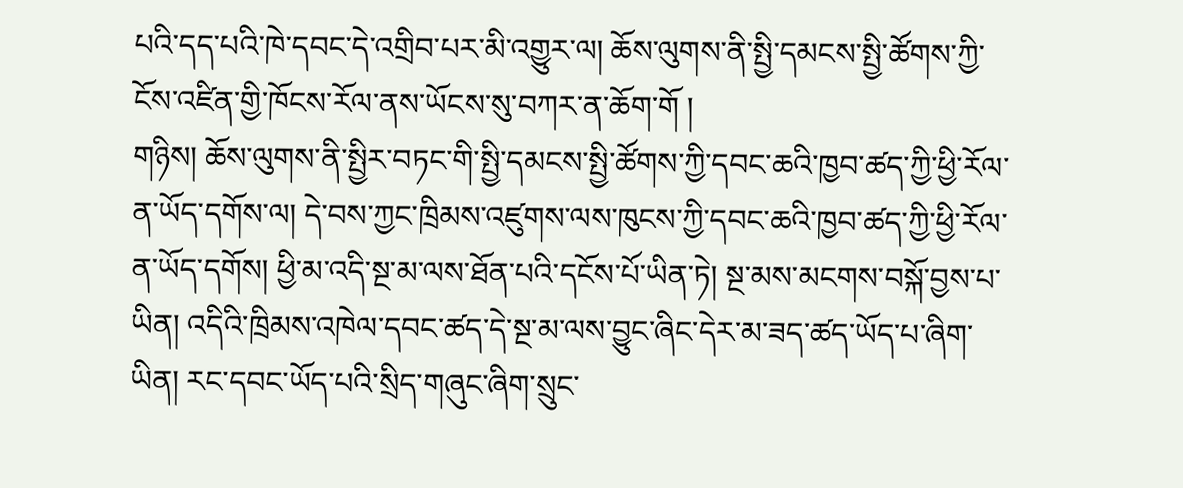པའི་དད་པའི་ཁེ་དབང་དེ་འགྲིབ་པར་མི་འགྱུར་ལ། ཆོས་ལུགས་ནི་སྤྱི་དམངས་སྤྱི་ཚོགས་ཀྱི་ངོས་འཛིན་གྱི་ཁོངས་རོལ་ནས་ཡོངས་སུ་བཀར་ན་ཆོག་གོ །
གཉིས། ཆོས་ལུགས་ནི་སྤྱིར་བཏང་གི་སྤྱི་དམངས་སྤྱི་ཚོགས་ཀྱི་དབང་ཆའི་ཁྱབ་ཚད་ཀྱི་ཕྱི་རོལ་ན་ཡོད་དགོས་ལ། དེ་བས་ཀྱང་ཁྲིམས་འཛུགས་ལས་ཁུངས་ཀྱི་དབང་ཆའི་ཁྱབ་ཚད་ཀྱི་ཕྱི་རོལ་ན་ཡོད་དགོས། ཕྱི་མ་འདི་སྔ་མ་ལས་ཐོན་པའི་དངོས་པོ་ཡིན་ཏེ། སྔ་མས་མངགས་བསྐོ་བྱས་པ་ཡིན། འདིའི་ཁྲིམས་འཁེལ་དབང་ཚད་དེ་སྔ་མ་ལས་བྱུང་ཞིང་དེར་མ་ཟད་ཚད་ཡོད་པ་ཞིག་ཡིན། རང་དབང་ཡོད་པའི་སྲིད་གཞུང་ཞིག་སྲུང་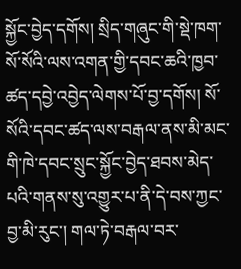སྐྱོང་བྱེད་དགོས། སྲིད་གཞུང་གི་སྡེ་ཁག་སོ་སོའི་ལས་འགན་གྱི་དབང་ཆའི་ཁྱབ་ཚད་དབྱེ་འབྱེད་ལེགས་པོ་བྱ་དགོས། སོ་སོའི་དབང་ཚད་ལས་བརྒལ་ནས་མི་མང་གི་ཁེ་དབང་སྲུང་སྐྱོང་བྱེད་ཐབས་མེད་པའི་གནས་སུ་འགྱུར་པ་ནི་དེ་བས་ཀྱང་བྱ་མི་རུང་། གལ་ཏེ་བརྒལ་བར་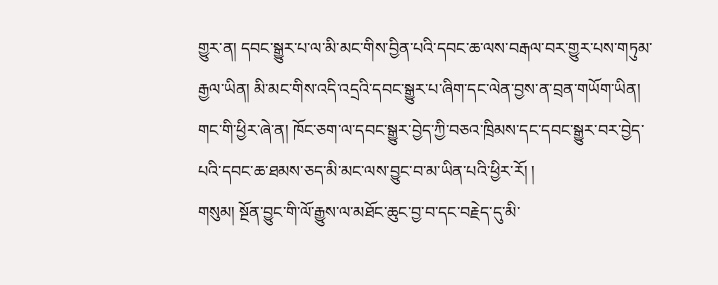གྱུར་ན། དབང་སྒྱུར་པ་ལ་མི་མང་གིས་བྱིན་པའི་དབང་ཆ་ལས་བརྒལ་བར་གྱུར་པས་གཏུམ་རྒྱལ་ཡིན། མི་མང་གིས་འདི་འདྲའི་དབང་སྒྱུར་པ་ཞིག་དང་ལེན་བྱས་ན་བྲན་གཡོག་ཡིན། གང་གི་ཕྱིར་ཞེ་ན། ཁོང་ཅག་ལ་དབང་སྒྱུར་བྱེད་ཀྱི་བཅའ་ཁྲིམས་དང་དབང་སྒྱུར་བར་བྱེད་པའི་དབང་ཆ་ཐམས་ཅད་མི་མང་ལས་བྱུང་བ་མ་ཡིན་པའི་ཕྱིར་རོ། །
གསུམ། སྔོན་བྱུང་གི་ལོ་རྒྱུས་ལ་མཐོང་ཆུང་བྱ་བ་དང་བརྗེད་དུ་མི་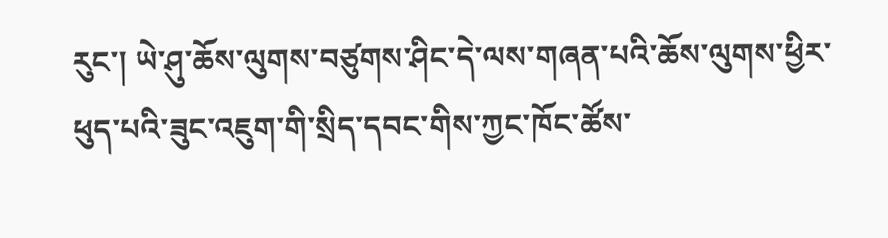རུང་། ཡེ་ཤུ་ཆོས་ལུགས་བཙུགས་ཤིང་དེ་ལས་གཞན་པའི་ཆོས་ལུགས་ཕྱིར་ཕུད་པའི་ཟུང་འཇུག་གི་སྲིད་དབང་གིས་ཀྱང་ཁོང་ཚོས་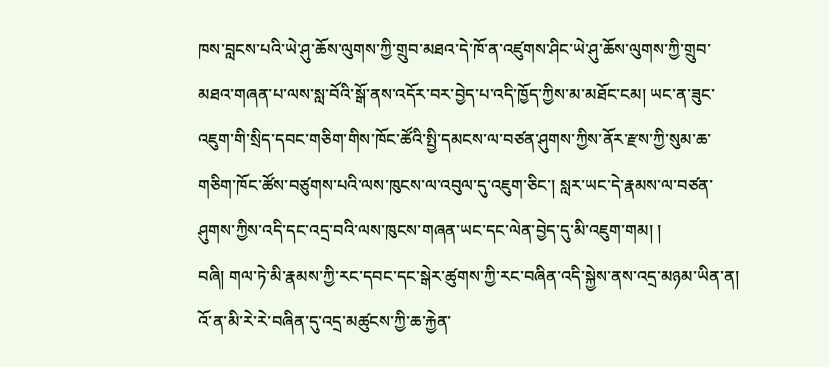ཁས་བླངས་པའི་ཡེ་ཤུ་ཆོས་ལུགས་ཀྱི་གྲུབ་མཐའ་དེ་ཁོ་ན་འཛུགས་ཤིང་ཡེ་ཤུ་ཆོས་ལུགས་ཀྱི་གྲུབ་མཐའ་གཞན་པ་ལས་སླ་བོའི་སྒོ་ནས་འདོར་བར་བྱེད་པ་འདི་ཁྱོད་ཀྱིས་མ་མཐོང་ངམ། ཡང་ན་ཟུང་འཇུག་གི་སྲིད་དབང་གཅིག་གིས་ཁོང་ཚོའི་སྤྱི་དམངས་ལ་བཙན་ཤུགས་ཀྱིས་ནོར་རྫས་ཀྱི་སུམ་ཆ་གཅིག་ཁོང་ཚོས་བཙུགས་པའི་ལས་ཁུངས་ལ་འབུལ་དུ་འཇུག་ཅིང་། སླར་ཡང་དེ་རྣམས་ལ་བཙན་ཤུགས་ཀྱིས་འདི་དང་འདྲ་བའི་ལས་ཁུངས་གཞན་ཡང་དང་ལེན་བྱེད་དུ་མི་འཇུག་གམ། །
བཞི། གལ་ཏེ་མི་རྣམས་ཀྱི་རང་དབང་དང་སྒེར་ཚུགས་ཀྱི་རང་བཞིན་འདི་སྐྱེས་ནས་འདྲ་མཉམ་ཡིན་ན། འོ་ན་མི་རེ་རེ་བཞིན་དུ་འདྲ་མཚུངས་ཀྱི་ཆ་རྐྱེན་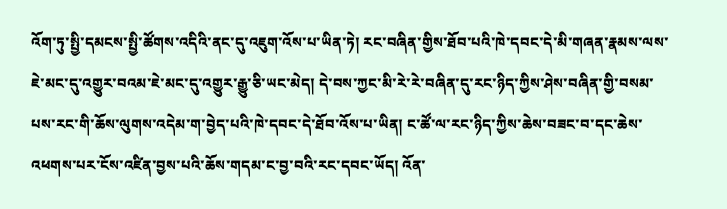འོག་ཏུ་སྤྱི་དམངས་སྤྱི་ཚོགས་འདིའི་ནང་དུ་འཇུག་འོས་པ་ཡིན་ཏེ། རང་བཞིན་གྱིས་ཐོབ་པའི་ཁེ་དབང་དེ་མི་གཞན་རྣམས་ལས་ཇེ་མང་དུ་འགྱུར་བའམ་ཇེ་མང་དུ་འགྱུར་རྒྱུ་ཅི་ཡང་མེད། དེ་བས་ཀྱང་མི་རེ་རེ་བཞིན་དུ་རང་ཉིད་ཀྱིས་ཤེས་བཞིན་གྱི་བསམ་པས་རང་གི་ཆོས་ལུགས་འདེམ་ག་བྱེད་པའི་ཁེ་དབང་དེ་ཐོབ་འོས་པ་ཡིན། ང་ཚོ་ལ་རང་ཉིད་ཀྱིས་ཆེས་བཟང་བ་དང་ཆེས་འཕགས་པར་ངོས་འཛིན་བྱས་པའི་ཆོས་གདམ་ང་བྱ་བའི་རང་དབང་ཡོད། འོན་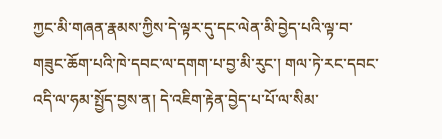ཀྱང་མི་གཞན་རྣམས་ཀྱིས་དེ་ལྟར་དུ་དང་ལེན་མི་བྱེད་པའི་ལྟ་བ་གཟུང་ཆོག་པའི་ཁེ་དབང་ལ་དགག་པ་བྱ་མི་རུང་། གལ་ཏེ་རང་དབང་འདི་ལ་ཧམ་སྤྱོད་བྱས་ན། དེ་འཇིག་རྟེན་བྱེད་པ་པོ་ལ་སིམ་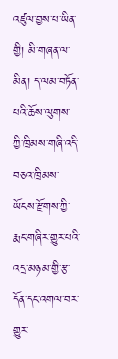འཛུལ་བྱས་པ་ཡིན་གྱི། མི་གཞན་ལ་མིན། ད་ལམ་བཏོན་པའི་ཆོས་ལུགས་ཀྱི་ཁྲིམས་གཞི་འདི་བཅའ་ཁྲིམས་ཡོངས་རྫོགས་ཀྱི་རྨང་གཞིར་གྱུར་པའི་འདྲ་མཉམ་གྱི་རྩ་དོན་དང་འགལ་བར་གྱུར་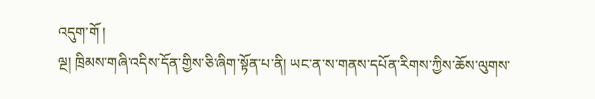འདུག་གོ །
ལྔ། ཁྲིམས་གཞི་འདིས་དོན་གྱིས་ཅི་ཞིག་སྟོན་པ་ནི། ཡང་ན་ས་གནས་དཔོན་རིགས་ཀྱིས་ཆོས་ལུགས་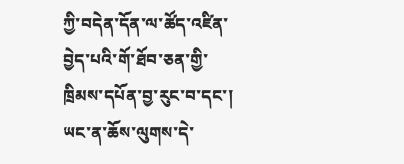ཀྱི་བདེན་དོན་ལ་ཚོད་འཛིན་བྱེད་པའི་གོ་ཐོབ་ཅན་གྱི་ཁྲིམས་དཔོན་བྱ་རུང་བ་དང་། ཡང་ན་ཆོས་ལུགས་དེ་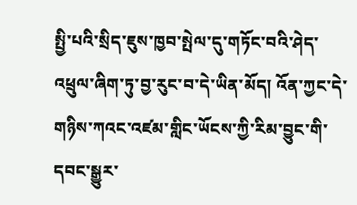སྤྱི་པའི་སྲིད་ཇུས་ཁྱབ་སྤེལ་དུ་གཏོང་བའི་ཤེད་འཕྲུལ་ཞིག་ཏུ་བྱ་རུང་བ་དེ་ཡིན་མོད། འོན་ཀྱང་དེ་གཉིས་ཀའང་འཛམ་གླིང་ཡོངས་ཀྱི་རིམ་བྱུང་གི་དབང་སྒྱུར་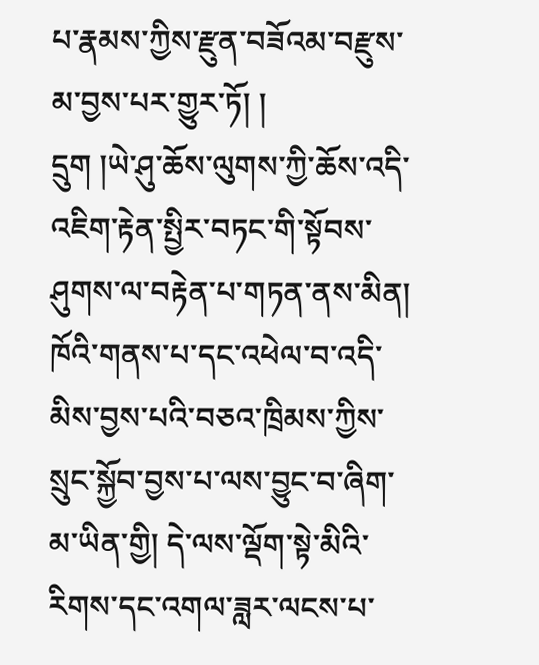པ་རྣམས་ཀྱིས་རྫུན་བཟོའམ་བརྫུས་མ་བྱས་པར་གྱུར་ཏོ། །
དྲུག །ཡེ་ཤུ་ཆོས་ལུགས་ཀྱི་ཆོས་འདི་འཇིག་རྟེན་སྤྱིར་བཏང་གི་སྟོབས་ཤུགས་ལ་བརྟེན་པ་གཏན་ནས་མིན། ཁོའི་གནས་པ་དང་འཕེལ་བ་འདི་མིས་བྱས་པའི་བཅའ་ཁྲིམས་ཀྱིས་སྲུང་སྐྱོབ་བྱས་པ་ལས་བྱུང་བ་ཞིག་མ་ཡིན་གྱི། དེ་ལས་ལྡོག་སྟེ་མིའི་རིགས་དང་འགལ་ཟླར་ལངས་པ་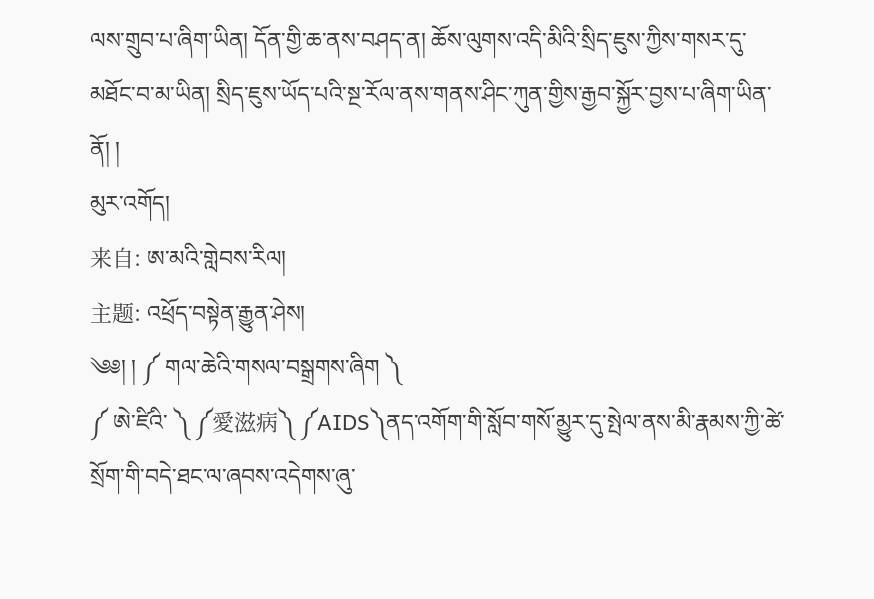ལས་གྲུབ་པ་ཞིག་ཡིན། དོན་གྱི་ཆ་ནས་བཤད་ན། ཆོས་ལུགས་འདི་མིའི་སྲིད་ཇུས་ཀྱིས་གསར་དུ་མཐོང་བ་མ་ཡིན། སྲིད་ཇུས་ཡོད་པའི་སྔ་རོལ་ནས་གནས་ཤིང་ཀུན་གྱིས་རྒྱབ་སྐྱོར་བྱས་པ་ཞིག་ཡིན་ནོ། །
མུར་འགོད།
来自: ཨ་མའི་གླེབས་རིལ།
主题: འཕྲོད་བསྟེན་རྒྱུན་ཤེས།
༄༅། ། ༼ གལ་ཆེའི་གསལ་བསྒྲགས་ཞིག ༽
༼ ཨེ་ཛིའི་ ༽ ༼愛滋病༽ ༼AIDS༽ནད་འགོག་གི་སློབ་གསོ་མྱུར་དུ་སྤེལ་ནས་མི་རྣམས་ཀྱི་ཚེ་སྲོག་གི་བདེ་ཐང་ལ་ཞབས་འདེགས་ཞུ་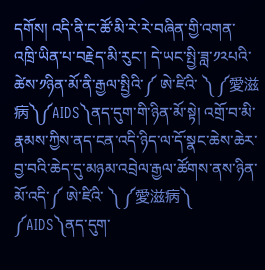དགོས། འདི་ནི་ང་ཚོ་མི་རེ་རེ་བཞིན་གྱི་འགན་འཁྲི་ཡིན་པ་བརྗེད་མི་རུང་། དེ་ཡང་སྤྱི་ཟླ་༡༢པའི་ཚེས་༡ཉིན་མོ་ནི་རྒྱལ་སྤྱིའི་༼ ཨེ་ཛིའི་ ༽ ༼愛滋病༽༼AIDS༽ནད་དུག་གི་ཉིན་མོ་སྟེ། འགྲོ་བ་མི་རྣམས་ཀྱིས་ནད་ངན་འདི་ཉིད་ལ་དོ་སྣང་ཆེས་ཆེར་བྱ་བའི་ཆེད་དུ་མཉམ་འབྲེལ་རྒྱལ་ཚོགས་ནས་ཉིན་མོ་འདི་༼ ཨེ་ཛིའི་ ༽ ༼愛滋病༽ ༼AIDS༽ནད་དུག་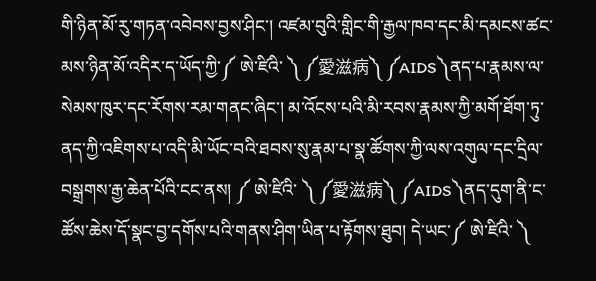གི་ཉིན་མོ་རུ་གཏན་འབེབས་བྱས་ཤིང་། འཛམ་བུའི་གླིང་གི་རྒྱལ་ཁབ་དང་མི་དམངས་ཚང་མས་ཉིན་མོ་འདིར་ད་ཡོད་ཀྱི་༼ ཨེ་ཛིའི་ ༽ ༼愛滋病༽ ༼AIDS༽ནད་པ་རྣམས་ལ་སེམས་ཁུར་དང་རོགས་རམ་གནང་ཞིང་། མ་འོངས་པའི་མི་རབས་རྣམས་ཀྱི་མགོ་ཐོག་ཏུ་ནད་ཀྱི་འཇིགས་པ་འདི་མི་ཡོང་བའི་ཐབས་སུ་རྣམ་པ་སྣ་ཚོགས་ཀྱི་ལས་འགུལ་དང་དྲིལ་བསྒྲགས་རྒྱ་ཆེན་པོའི་ངང་ནས། ༼ ཨེ་ཛིའི་ ༽ ༼愛滋病༽ ༼AIDS༽ནད་དུག་ནི་ང་ཚོས་ཆེས་དོ་སྣང་བྱ་དགོས་པའི་གནས་ཤིག་ཡིན་པ་རྟོགས་ཐུབ། དེ་ཡང་༼ ཨེ་ཛིའི་ ༽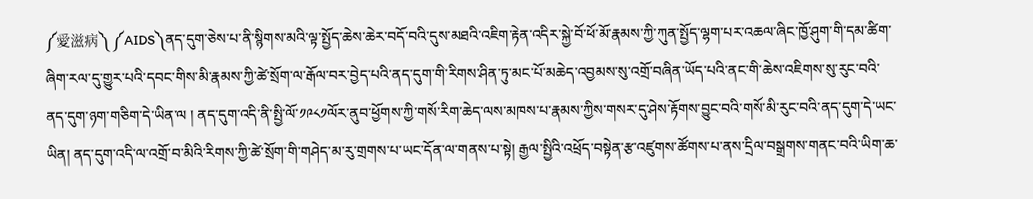༼愛滋病༽ ༼AIDS༽ནད་དུག་ཅེས་པ་ནི་སྙིགས་མའི་ལྟ་སྤྱོད་ཆེས་ཆེར་བདོ་བའི་དུས་མཐའི་འཇིག་རྟེན་འདིར་སྐྱེ་བོ་ཕོ་མོ་རྣམས་ཀྱི་ཀུན་སྤྱོད་ལྷག་པར་འཆལ་ཞིང་ཁྱོ་ཤུག་གི་དམ་ཚིག་ཞིག་རལ་དུ་གྱུར་པའི་དབང་གིས་མི་རྣམས་ཀྱི་ཚེ་སྲོག་ལ་རྒོལ་བར་བྱེད་པའི་ནད་དུག་གི་རིགས་ཤིན་ཏུ་མང་པོ་མཆེད་འབྱམས་སུ་འགྲོ་བཞིན་ཡོད་པའི་ནང་གི་ཆེས་འཇིགས་སུ་རུང་བའི་ནད་དུག་ཉག་གཅིག་དེ་ཡིན་ལ ། ནད་དུག་འདི་ནི་སྤྱི་ལོ་༡༩༨༡ལོར་ནུབ་ཕྱོགས་ཀྱི་གསོ་རིག་ཆེད་ལས་མཁས་པ་རྣམས་ཀྱིས་གསར་དུ་ཤེས་རྟོགས་བྱུང་བའི་གསོ་མི་རུང་བའི་ནད་དུག་དེ་ཡང་ཡིན། ནད་དུག་འདི་ལ་འགྲོ་བ་མིའི་རིགས་ཀྱི་ཚེ་སྲོག་གི་གཤེད་མ་རུ་གྲགས་པ་ཡང་དོན་ལ་གནས་པ་སྟེ། རྒྱལ་སྤྱིའི་འཕྲོད་བསྟེན་རྩ་འཛུགས་ཚོགས་པ་ནས་དྲིལ་བསྒྲགས་གནང་བའི་ཡིག་ཆ་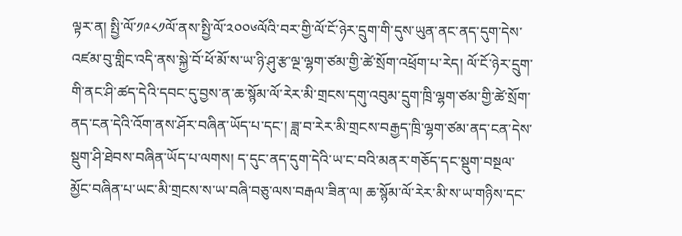ལྟར་ན། སྤྱི་ལོ་༡༩༨༡ལོ་ནས་སྤྱི་ལོ་༢༠༠༦ལོའི་བར་གྱི་ལོ་ངོ་ཉེར་དྲུག་གི་དུས་ཡུན་ནང་ནད་དུག་དེས་འཛམ་བུ་གླིང་འདི་ནས་སྐྱེ་བོ་ཕོ་མོ་ས་ཡ་ཉི་ཤུ་རྩ་ལྔ་ལྷག་ཙམ་གྱི་ཚེ་སྲོག་འཕྲོག་པ་རེད། ལོ་ངོ་ཉེར་དྲུག་གི་ནང་ཤི་ཚད་དེའི་དབང་དུ་བྱས་ན་ཆ་སྙོམ་ལོ་རེར་མི་གྲངས་དགུ་འབུམ་དྲུག་ཁྲི་ལྷག་ཙམ་གྱི་ཚེ་སྲོག་ནད་ངན་དེའི་འོག་ནས་ཤོར་བཞིན་ཡོད་པ་དང་། ཟླ་བ་རེར་མི་གྲངས་བརྒྱད་ཁྲི་ལྷག་ཙམ་ནད་ངན་དེས་སྡུག་ཤི་ཐེབས་བཞིན་ཡོད་པ་ལགས། ད་དུང་ནད་དུག་དེའི་ཡ་ང་བའི་མནར་གཅོད་དང་སྡུག་བསྔལ་མྱོང་བཞིན་པ་ཡང་མི་གྲངས་ས་ཡ་བཞི་བཅུ་ལས་བརྒལ་ཟིན་ལ། ཆ་སྙོམ་ལོ་རེར་མི་ས་ཡ་གཉིས་དང་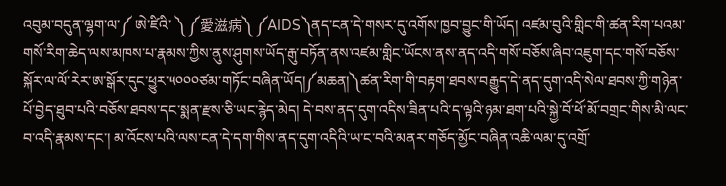འབུམ་བདུན་ལྷག་ལ་༼ ཨེ་ཛིའི་ ༽ ༼愛滋病༽ ༼AIDS༽ནད་ངན་དེ་གསར་དུ་འགོས་ཁྱབ་བྱུང་གི་ཡོད། འཛམ་བུའི་གླིང་གི་ཚན་རིག་པའམ་གསོ་རིག་ཆེད་ལས་མཁས་པ་རྣམས་ཀྱིས་ནུས་ཤུགས་ཡོད་རྒུ་བཏོན་ནས་འཛམ་གླིང་ཡོངས་ནས་ནད་འདི་གསོ་བཅོས་ཞིབ་འཇུག་དང་གསོ་བཅོས་སྐོར་ལ་ལོ་རེར་ཨ་སྒོར་དུང་ཕྱུར་༥༠༠༠ཙམ་གཏོང་བཞིན་ཡོད།༼མཆན།༽ཚན་རིག་གི་བརྟག་ཐབས་བརྒྱུད་དེ་ནད་དུག་འདི་སེལ་ཐབས་ཀྱི་གཉེན་པོ་བྱེད་ཐུབ་པའི་བཅོས་ཐབས་དང་སྨན་རྫས་ཅི་ཡང་རྙེད་མེད། དེ་བས་ནད་དུག་འདིས་ཟིན་པའི་ད་ལྟའི་ཉམ་ཐག་པའི་སྐྱེ་བོ་ཕོ་མོ་བགྲང་གིས་མི་ལང་བ་འདི་རྣམས་དང་། མ་འོངས་པའི་ལས་ངན་དེ་དག་གིས་ནད་དུག་འདིའི་ཡ་ང་བའི་མནར་གཅོད་མྱོང་བཞིན་འཆི་ལམ་དུ་འགྲོ་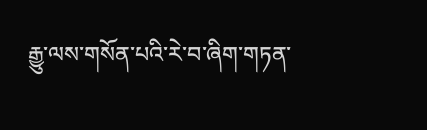རྒྱུ་ལས་གསོན་པའི་རེ་བ་ཞིག་གཏན་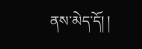ནས་མེད་དོ། །